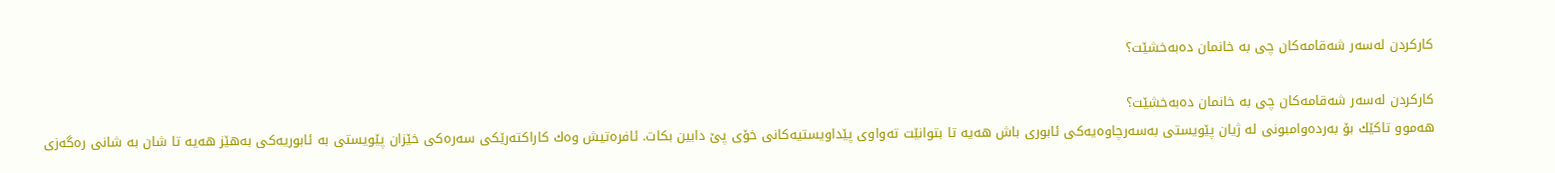كاركردن له‌سه‌ر شه‌قامه‌كان چى به‌ خانمان ده‌به‌خشێت؟

كاركردن له‌سه‌ر شه‌قامه‌كان چى به‌ خانمان ده‌به‌خشێت؟
هه‌موو تاكێك بۆ به‌رده‌وامبونى له‌ ژیان پێویستى به‌سه‌رچاوه‌یه‌كى ئابورى باش هه‌یه‌ تا بتوانێت ته‌واوى پێداویستیه‌كانى خۆى پێ دابین بكات. ئافره‌تیش وه‌ك كاراكته‌رێكى سه‌ره‌كى خێزان پێویستى به‌ ئابوریه‌كى به‌هێز هه‌یه‌ تا شان به‌ شانى ره‌گه‌زى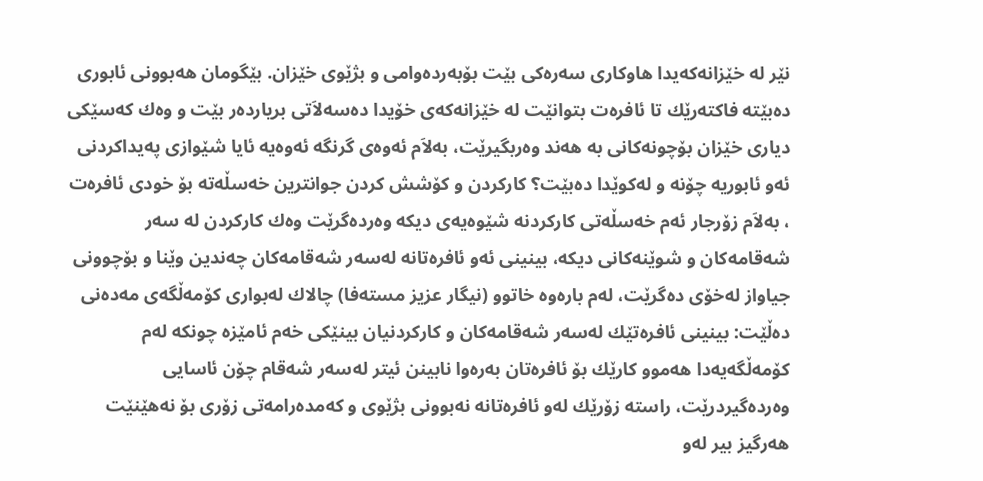نێر له‌ خێزانه‌كه‌یدا هاوكارى سه‌ره‌كى بێت بۆبه‌رده‌وامی و بژێوى خێزان. بێگومان هه‌بوونى ئابورى ده‌بێته‌ فاكته‌رێك تا ئافره‌ت بتوانێت له‌ خێزانه‌كه‌ى خۆیدا ده‌سه‌لاَتى بریارده‌ر بێت و وه‌ك كه‌سێكى دیارى خێزان بۆچونه‌كانى به‌ هه‌ند وه‌ربگیرێت، به‌لاَم ئه‌وه‌ى گرنگه‌ ئه‌وه‌یه‌ ئایا شێوازى په‌یداكردنى ئه‌و ئابوریه‌ چۆنه‌ و له‌كوێدا ده‌بێت؟ كاركردن و كۆشش كردن جوانترین خه‌سڵه‌ته‌ بۆ خودى ئافره‌ت ، به‌لاَم زۆرجار ئه‌م خه‌سڵه‌تى كاركردنه‌ شێوه‌یه‌ى دیكه‌ وه‌رده‌گرێت وه‌ك كاركردن له‌ سه‌ر شه‌قامه‌كان و شوێنه‌كانى دیكه‌، بینینى ئه‌و ئافره‌تانه‌ له‌سه‌ر شه‌قامه‌كان چه‌ندین وێنا و بۆچوونى جیاواز له‌خۆى ده‌گرێت، له‌م باره‌وه‌ خاتوو (نیگار عزیز مسته‌فا) چالاك له‌بوارى كۆمه‌ڵگه‌ى مه‌ده‌نى ده‌ڵێت: بینینى ئافره‌تێك له‌سه‌ر شه‌قامه‌كان و كاركردنیان بینێكى خه‌م ئامێزه‌ چونكه‌ له‌م كۆمه‌ڵگه‌یه‌دا هه‌موو كارێك بۆ ئافره‌تان به‌ره‌وا نابینن ئیتر له‌سه‌ر شه‌قام چۆن ئاسایی وه‌رده‌گیردرێت، راسته‌ زۆرێك له‌و ئافره‌تانه‌ نه‌بوونى بژێوى و كه‌مده‌رامه‌تى زۆرى بۆ نه‌هێنێت هه‌رگیز بیر له‌و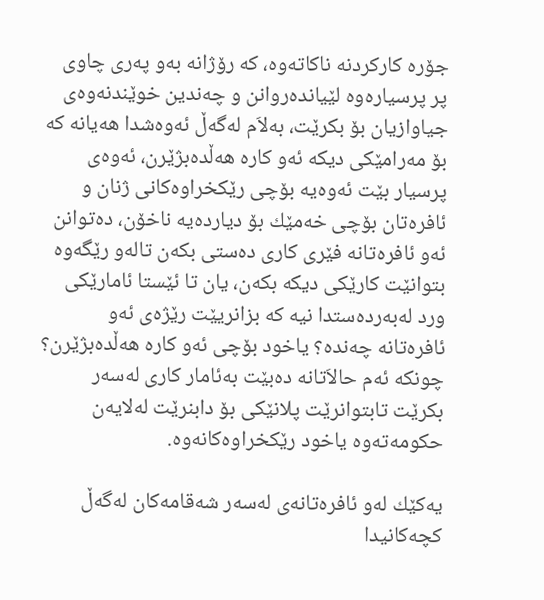جۆره‌ كاركردنه‌ ناكاته‌وه‌، كه‌ رۆژانه‌ به‌و په‌رى چاوى پر پرسیاره‌وه‌ لێیانده‌روانن و چه‌ندین خوێندنه‌وه‌ى جیاوازیان بۆ بكرێت، به‌لاَم له‌گه‌ڵ ئه‌وه‌شدا هه‌یانه‌ كه‌ بۆ مه‌رامێكى دیكه‌ ئه‌و كاره‌ هه‌ڵده‌بژێرن، ئه‌وه‌ى پرسیار بێت ئه‌وه‌یه‌ بۆچى رێكخراوه‌كانى ژنان و ئافره‌تان بۆچى خه‌مێك بۆ دیارده‌یه‌ ناخۆن، ده‌توانن ئه‌و ئافره‌تانه‌ فێرى كارى ده‌ستى بكه‌ن تاله‌و رێگه‌وه‌ بتوانێت كارێكى دیكه‌ بكه‌ن، یان تا ئێستا ئامارێكى ورد له‌به‌رده‌ستدا نیه‌ كه‌ بزانریێت رێژه‌ى ئه‌و ئافره‌تانه‌ چه‌نده‌؟ یاخود بۆچى ئه‌و كاره‌ هه‌ڵده‌بژێرن؟ چونكه‌ ئه‌م حالاَتانه‌ ده‌بێت به‌ئامار كارى له‌سه‌ر بكرێت تابتوانرێت پلانێكى بۆ دابنرێت له‌لایه‌ن حكومه‌ته‌وه‌ یاخود رێكخراوه‌كانه‌وه‌.

یه‌كێك له‌و ئافره‌تانه‌ى له‌سه‌ر شه‌قامه‌كان له‌گه‌ڵ كچه‌كانیدا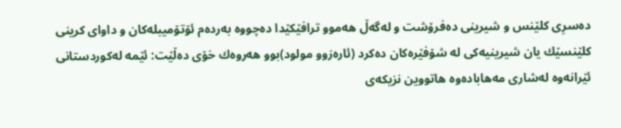ده‌سرِى كلێنس و شیرینى ده‌فرۆشت و له‌گه‌ڵ هه‌موو ترافێكێدا ده‌چووه‌ به‌رده‌م ئۆتۆمیبله‌كان و داواى كرینى كلێنسێك یان شیرینیه‌كى له‌ شۆفێره‌كان ده‌كرد (ئاره‌زوو مولود)بوو هه‌روه‌ك خۆى ده‌ڵێت: ئێمه‌ له‌كوردستانى ئێرانه‌وه‌ له‌شارى مه‌هاباده‌وه‌ هاتووین نزیكه‌ى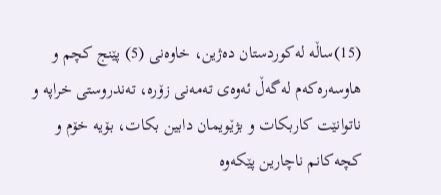(15)ساڵه‌ له‌كوردستان ده‌ژین، خاوه‌نى (5) پێنج كچم و هاوسه‌ره‌كه‌م له‌گه‌ڵ ئه‌وه‌ى ته‌مه‌نى زۆره‌، ته‌ندروستى خراپه‌ و ناتوانێت كاربكات و بژێویمان دابین بكات، بۆیه‌ خۆم و كچه‌كانم ناچارین پێكه‌وه‌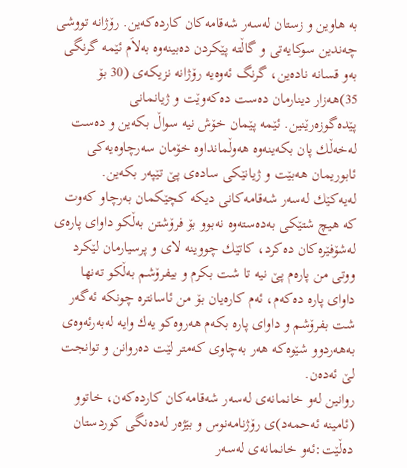به‌ هاوین و زستان له‌سه‌ر شه‌قامه‌كان كارده‌كه‌ین. رۆژانه‌ تووشى چه‌ندین سوكایه‌تى و گاڵته‌ پێكردن ده‌بینه‌وه‌ به‌لاَم ئێمه‌ گرنگى به‌و قسانه‌ ناده‌ین، گرنگ ئه‌وه‌یه‌ رۆژانه‌ نزیكه‌ى (30 بۆ 35)هه‌زار دینارمان ده‌ست ده‌كه‌وێت و ژیانمانى پێده‌گوزه‌رێنین. ئێمه‌ پێمان خۆش نیه‌ سواڵ بكه‌ین و ده‌ست له‌خه‌ڵك پان بكه‌ینه‌وه‌ هه‌وڵمانداوه‌ خۆمان سه‌رچاوه‌یه‌كى ئابوریمان هه‌بێت و ژیانێكى ساده‌ى پێ تێپه‌ر بكه‌ین.
له‌یه‌كێك له‌سه‌ر شه‌قامه‌كانى دیكه‌ كچێكمان به‌رچاو كه‌وت كه‌ هیچ شتێكى به‌ده‌سته‌وه‌ نه‌بوو بۆ فرۆشتن به‌ڵكو داواى پاره‌ى له‌شۆفێره‌كان ده‌كرد، كاتێك چووینه‌ لاى و پرسیارمان لێكرد ووتى من پاره‌م پێ نیه‌ تا شت بكرم و بیفرۆشم به‌ڵكو ته‌نها داواى پاره‌ ده‌كه‌م، ئه‌م كاره‌یان بۆ من ئاسانتره‌ چونكه‌ ئه‌گه‌ر شت بفرۆشم و داواى پاره‌ بكه‌م هه‌روه‌كو یه‌ك وایه‌ له‌به‌رئه‌وه‌ى به‌هه‌ردوو شێوه‌كه‌ هه‌ر به‌چاوى كه‌متر لێت ده‌روانن و توانجت لێ ئه‌ده‌ن.
روانین له‌و خانمانه‌ى له‌سه‌ر شه‌قامه‌كان كارده‌كه‌ن، خاتوو (ئامینه‌ ئه‌حمه‌د)ى رۆژنامه‌نوس و بێژه‌ر له‌ده‌نگى كوردستان ده‌ڵێت:ئه‌و خانمانه‌ى له‌سه‌ر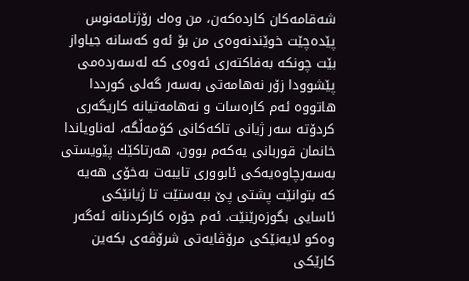شه‌قامه‌كان كارده‌كه‌ن، من وه‌ك رۆژنامه‌نوس پێده‌چێت خوێندنه‌وه‌ى من بۆ ئه‌و كه‌سانه‌ جیاواز بێت چونكه‌ به‌فاكته‌رى ئه‌وه‌ى كه‌ له‌سه‌رده‌مى پێشوودا زۆر نه‌هامه‌تى به‌سه‌ر گه‌لى كورددا هاتووه‌ ئه‌م كاره‌سات و نه‌هامه‌تیانه‌ كاریگه‌رى كردۆته‌ سه‌ر ژیانى تاكه‌كانى كۆمه‌ڵگه‌، له‌ناویاندا خانمان قوربانى یه‌كه‌م بوون، هه‌رتاكێك پێویستى به‌سه‌رچاوه‌یه‌كى ئابوورى تایبه‌ت به‌خۆى هه‌یه‌ كه‌ بتوانێت پشتى پێ ببه‌ستێت تا ژیانێكى ئاسایی بگوزه‌رێنێت. ئه‌م جۆره‌ كاركردنانه‌ ئه‌گه‌ر وه‌كو لایه‌نێكى مرۆڤایه‌تى شرۆڤه‌ى بكه‌ین كارێكى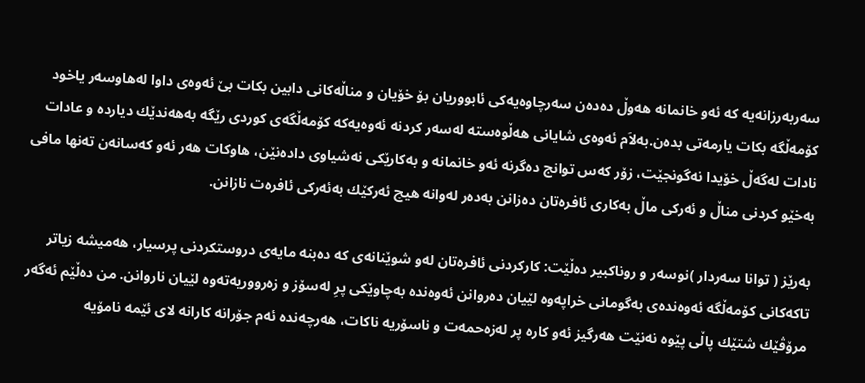سه‌ربه‌رزانه‌یه‌ كه‌ ئه‌و خانمانه‌ هه‌وڵ ده‌ده‌ن سه‌رچاوه‌یه‌كى ئابووریان بۆ خۆیان و مناڵه‌كانى دابین بكات بێ ئه‌وه‌ى داوا له‌هاوسه‌ر یاخود كۆمه‌ڵگه‌ بكات یارمه‌تى بده‌ن.به‌لاَم ئه‌وه‌ى شایانى هه‌ڵوه‌سته‌ له‌سه‌ر كردنه‌ ئه‌وه‌یه‌كه‌ كۆمه‌ڵگه‌ى كوردى رێگه‌ به‌هه‌ندێك دیارده‌ و عادات نادات له‌گه‌ڵ خۆیدا نه‌گونجێت، زۆر كه‌س توانج ده‌گرنه‌ ئه‌و خانمانه‌ و به‌كارێكى نه‌شیاوى داده‌نێن، هاوكات هه‌ر ئه‌و كه‌سانه‌ن ته‌نها مافى به‌خێو كردنى مناڵ و ئه‌ركى ماڵ به‌كارى ئافره‌تان ده‌زانن به‌ده‌ر له‌وانه‌ هیچ ئه‌ركێك به‌ئه‌ركى ئافره‌ت نازانن.

به‌رێز ( توانا سه‌ردار )نوسه‌ر و روناكبیر ده‌ڵێت: كاركردنى ئافره‌تان له‌و شوێنانه‌ى كه‌ ده‌بنه‌ مایه‌ى دروستكردنى پرسیار، هه‌میشه‌ زیاتر تاكه‌كانى كۆمه‌ڵگه‌ ئه‌وه‌نده‌ى به‌گومانى خراپه‌وه‌ لێیان ده‌روانن ئه‌وه‌نده‌ به‌چاوێكى پرِ له‌سۆز و زه‌رووریه‌ته‌وه‌ لێیان ناروانن. من ده‌ڵێم ئه‌گه‌ر مرۆڤێك شتێك پاڵى پێوه‌ نه‌نێت هه‌رگیز ئه‌و كاره‌ پر له‌زه‌حمه‌ت و ناسۆریه‌ ناكات، هه‌رچه‌نده‌ ئه‌م جۆرانه‌ كارانه‌ لاى ئێمه‌ نامۆیه‌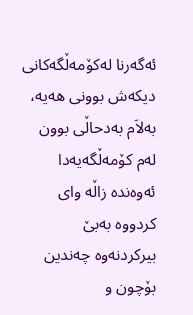ئه‌گه‌رنا له‌كۆمه‌ڵگه‌كانى دیكه‌ش بوونى هه‌یه‌، به‌لاَم به‌دحاڵى بوون له‌م كۆمه‌ڵگه‌یه‌دا ئه‌وه‌نده‌ زاڵه‌ واى كردووه‌ به‌بێ بیركردنه‌وه‌ چه‌ندین بۆچون و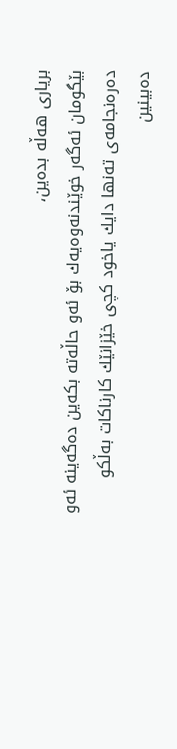بریارى هه‌ڵه‌ بده‌ین،
بێگومان ئه‌گه‌ر خوێندنه‌وه‌یه‌ك بۆ ئه‌و حاڵه‌ته‌ بكه‌ین ده‌گه‌ینه‌ ئه‌و ده‌ره‌نجامه‌ى ته‌نها دایك یاخود كچى خێزانێك كارناكات به‌ڵكو ده‌بینین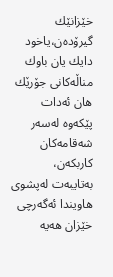خێزانێك گیرۆده‌ن،یاخود دایك یان باوك مناڵه‌كانى جۆرێك هان ئه‌دات پێكه‌وه‌ له‌سه‌ر شه‌قامه‌كان كاربكه‌ن، به‌تایبه‌ت له‌پشوى هاویندا ئه‌گه‌رچى خێزان هه‌یه‌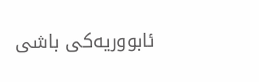ئابووریه‌كى باشى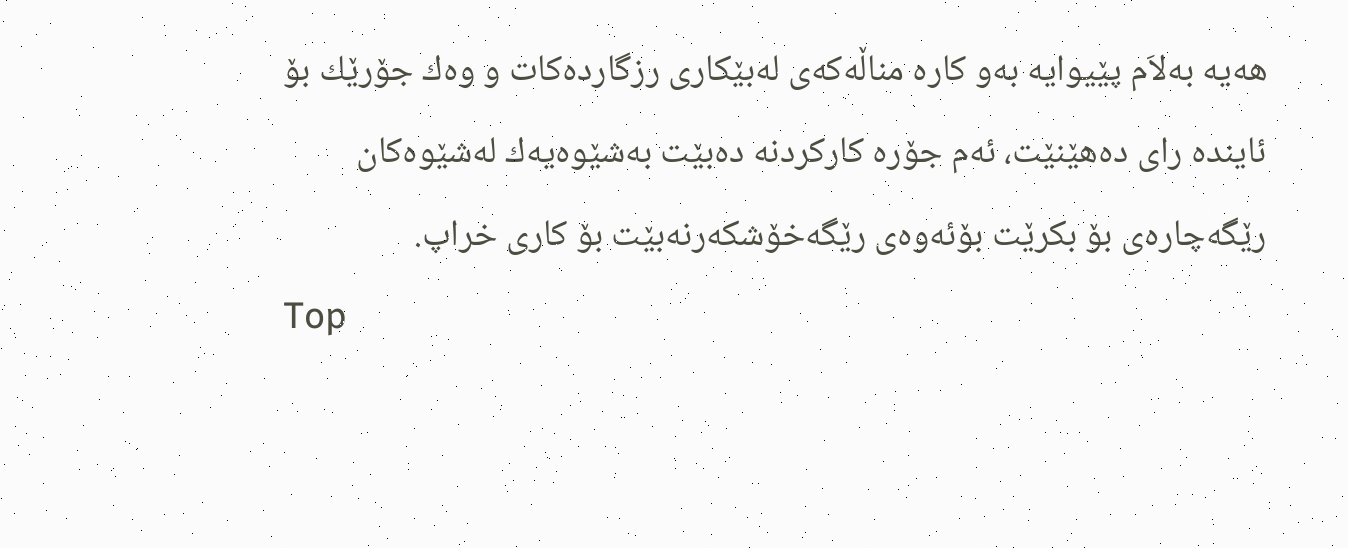هه‌یه‌ به‌لاَم پێیوایه‌ به‌و كاره‌ مناڵه‌كه‌ى له‌بێكارى رزگارده‌كات و وه‌ك جۆرێك بۆ ئاینده‌ راى ده‌هێنێت، ئه‌م جۆره‌ كاركردنه‌ ده‌بێت به‌شێوه‌یه‌ك له‌شێوه‌كان رێگه‌چاره‌ى بۆ بكرێت بۆئه‌وه‌ى رێگه‌خۆشكه‌رنه‌بێت بۆ كارى خراپ.
Top